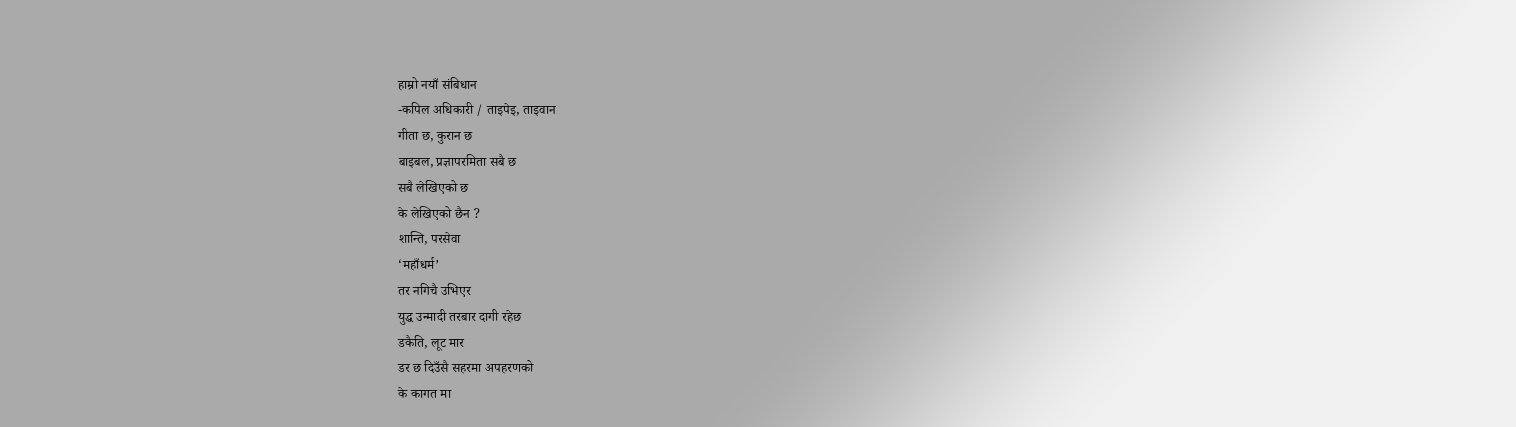हाम्रो नयाँ संबिधान
-कपिल अधिकारी / ताइपेइ, ताइवान
गीता छ, कुरान छ
बाइबल, प्रज्ञापरमिता सबै छ
सबै लेखिएको छ
के लेखिएको छैन ?
शान्ति, परसेवा
‘महाँधर्म’
तर नगिचै उभिएर
युद्ध उन्मादी तरबार दागी रहेछ
डकैति, लूट मार
डर छ दिउँसै सहरमा अपहरणको
के कागत मा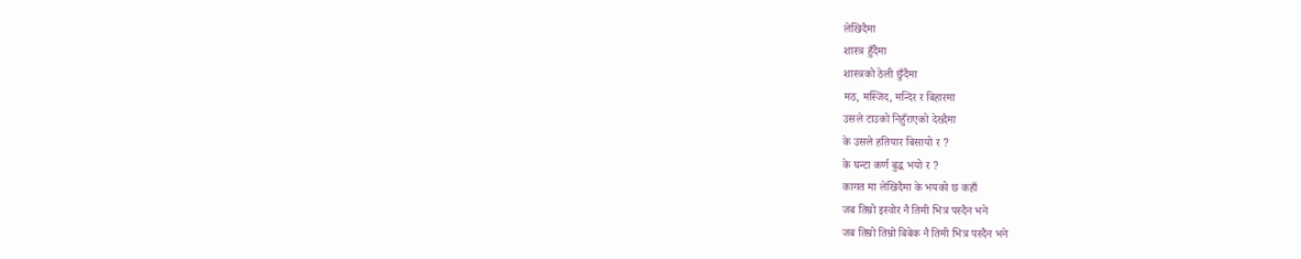लेखिदैमा
शास्त्र हुँदैमा
शास्त्रको ठेली छुँदैमा
मठ, मस्जिद, मन्दिर र बिहारमा
उसले टाउको निहुँराएको देख्दैमा
के उसले हतियार बिसायो र ?
के घन्टा कर्ण बुद्ध भयो र ?
कागत मा लेखिदैमा के भयको छ कहाँ
जब तिम्रो इस्वोर नै तिमी भित्र पस्दैन भने
जब तिम्रो तिम्रो बिबेक नै तिमी भित्र पस्दैन भने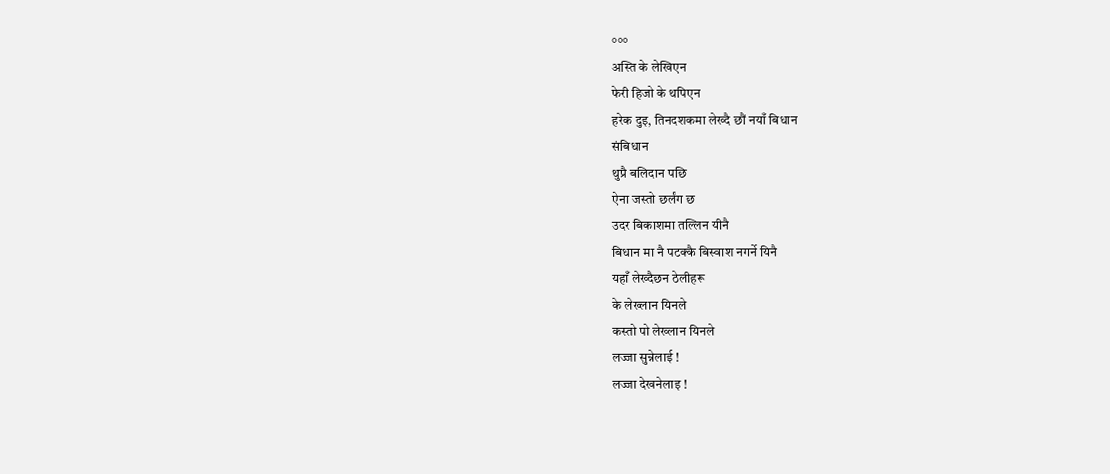°°°
अस्ति के लेखिएन
फेरी हिजो के थपिएन
हरेक दुइ, तिनदशकमा लेख्दै छौं नयाँ बिधान
संबिधान
थुप्रै बलिदान पछि
ऐना जस्तो छर्लंग छ
उदर बिकाशमा तल्लिन यीनै
बिधान मा नै पटक्कै बिस्वाश नगर्ने यिनै
यहाँ लेख्दैछन ठेलीहरू
के लेख्लान यिनले
कस्तो पो लेख्लान यिनले
लज्जा सुन्नेलाई !
लज्जा देखनेलाइ !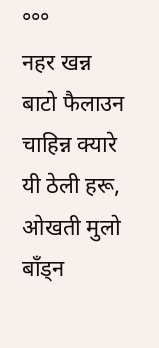°°°
नहर खन्न
बाटो फैलाउन चाहिन्न क्यारे
यी ठेली हरू,
ओखती मुलो बाँड्न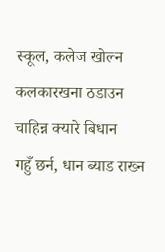स्कूल, कलेज खोल्न
कलकारखना ठडाउन
चाहिन्न क्यारे बिधान
गहुँ छर्न, धान ब्याड राख्न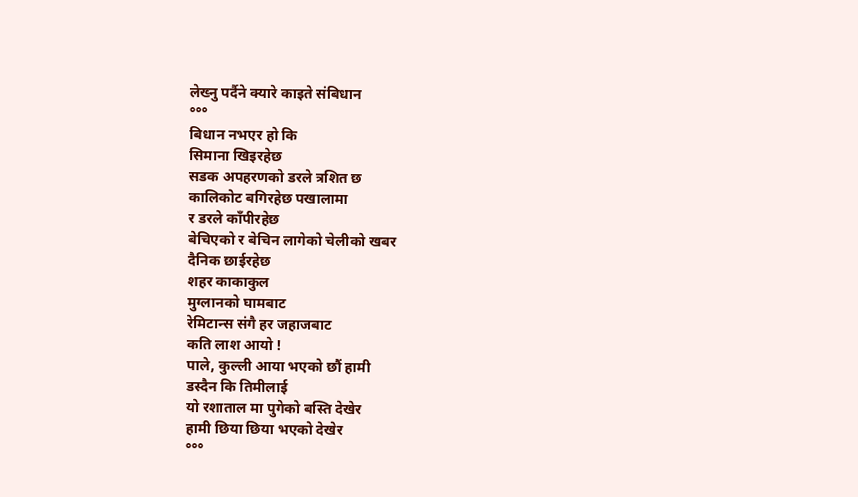लेख्नु पर्दैने क्यारे काइते संबिधान
°°°
बिधान नभएर हो कि
सिमाना खिइरहेछ
सडक अपहरणको डरले त्रशित छ
कालिकोट बगिरहेछ पखालामा
र डरले काँपीरहेछ
बेचिएको र बेचिन लागेको चेलीको खबर
दैनिक छाईरहेछ
शहर काकाकुल
मुग्लानको घामबाट
रेमिटान्स संगै हर जहाजबाट
कति लाश आयो !
पाले, कुल्ली आया भएको छौं हामी
डस्दैन कि तिमीलाई
यो रशाताल मा पुगेको बस्ति देखेर
हामी छिया छिया भएको देखेर
°°°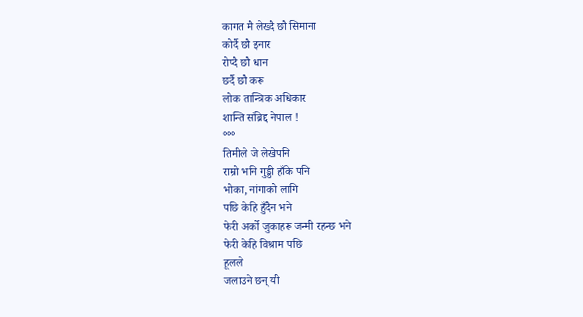कागत मै लेख्दै छौ सिमाना
कोर्दै छौ इनार
रोप्दै छौ धान
छर्दै छौ करू
लोक तान्त्रिक अधिकार
शान्ति संब्रिद्द नेपाल !
°°°
तिमीले जे लेखेपनि
राम्रो भनि गुड्डी हाँके पनि
भोका, नांगाको लागि
पछि केहि हुँदैन भने
फेरी अर्को जुकाहरू जन्मी रहन्छ भने
फेरी केहि विश्राम पछि
हूलले
जलाउने छन् यी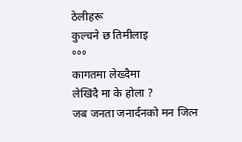ठेलीहरू
कुल्चने छ तिमीलाइ
°°°
कागतमा लेख्दैमा
लेखिंदै मा के होला ?
जब जनता जनार्दनको मन जित्न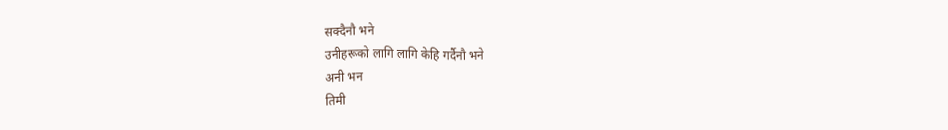सक्दैनौ भने
उनीहरूको लागि लागि केहि गर्दैनौ भने
अनी भन
तिमी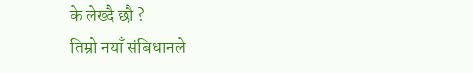के लेख्दै छौ ?
तिम्रो नयाँ संबिधानले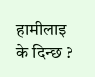हामीलाइ के दिन्छ ?